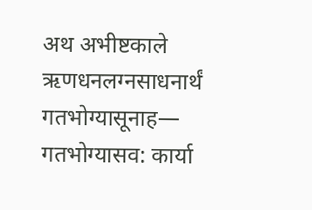अथ अभीष्टकाले ऋणधनलग्नसाधनार्थं गतभोग्यासूनाह—
गतभोग्यासव: कार्या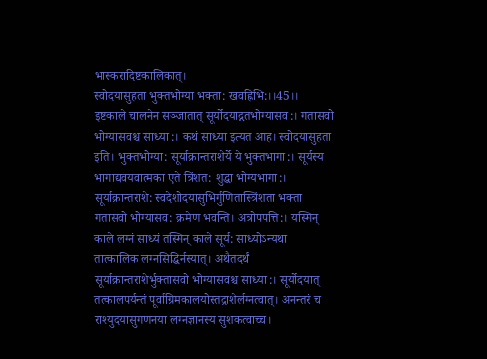भास्करादिष्टकालिकात्।
स्वोदयासुहता भुक्तभोग्या भक्ता: खवह्निभि:।।45।।
इष्टकाले चालनेन सञ्जातात् सूर्योदयाद्गतभोग्यासव:। गतासवो भोग्यासवश्च साध्या:। कथं साध्या इत्यत आह। स्वोदयासुहता इति। भुक्तभोग्या: सूर्याक्रान्तराशेर्ये ये भुक्तभागा:। सूर्यस्य भागाद्यवयवात्मका एते त्रिंशत: शुद्धा भोग्यभागा:। सूर्याक्रान्तराशे: स्वदेशोदयासुभिर्गुणितास्त्रिंशता भक्ता गतासवो भोग्यासव: क्रमेण भवन्ति। अत्रोपपत्ति:। यस्मिन् काले लग्नं साध्यं तस्मिन् काले सूर्य: साध्योऽन्यथा तात्कालिक लग्नसिद्धिर्नस्यात्। अथैतदर्थं सूर्याक्रान्तराशेर्भुक्तासवो भोग्यासवश्च साध्या:। सूर्योदयात् तत्कालपर्यन्तं पूर्वाग्रिमकालयोस्तद्राशेर्लग्नत्वात्। अनन्तरं च राश्युदयासुगणनया लग्नज्ञानस्य सुशकत्वाच्च।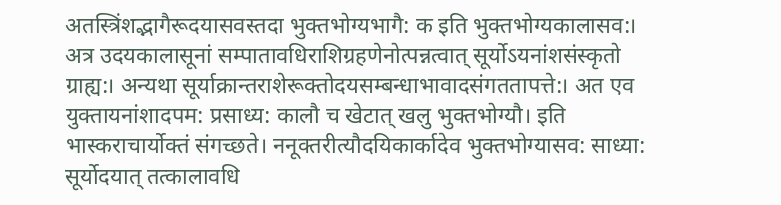अतस्त्रिंशद्भागैरूदयासवस्तदा भुक्तभोग्यभागै: क इति भुक्तभोग्यकालासव:। अत्र उदयकालासूनां सम्पातावधिराशिग्रहणेनोत्पन्नत्वात् सूर्योऽयनांशसंस्कृतो ग्राह्य:। अन्यथा सूर्याक्रान्तराशेरूक्तोदयसम्बन्धाभावादसंगततापत्ते:। अत एव युक्तायनांशादपम: प्रसाध्य: कालौ च खेटात् खलु भुक्तभोग्यौ। इति भास्कराचार्योक्तं संगच्छते। ननूक्तरीत्यौदयिकार्कादेव भुक्तभोग्यासव: साध्या: सूर्योदयात् तत्कालावधि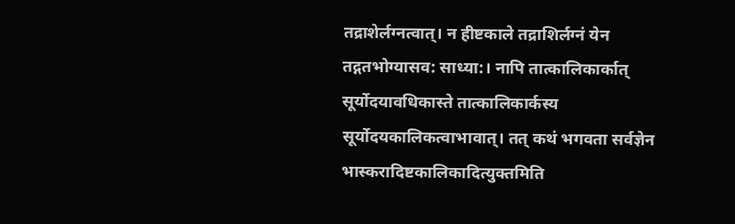तद्राशेर्लग्नत्वात्। न हीष्टकाले तद्राशिर्लग्नं येन तद्गतभोग्यासव: साध्या:। नापि तात्कालिकार्कात् सूर्योदयावधिकास्ते तात्कालिकार्कस्य सूर्योदयकालिकत्वाभावात्। तत् कथं भगवता सर्वज्ञेन भास्करादिष्टकालिकादित्युक्तमिति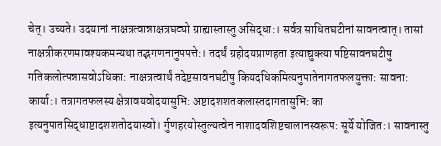चेत्। उच्यते। उदयानां नाक्षत्रत्वान्नाक्षत्रघट्यो ग्राह्यास्तास्तु असिद्धा:। सर्वत्र साधितघटीनां सावनत्वात्। तासां नाक्षत्रीकरणमावश्यकमन्यथा तद्भगणनानुपपत्ते:। तदर्थं ग्रहोदयप्राणहता इत्याद्युक्त्या षष्टिसावनघटीषु गतिकलोत्पन्नासवोऽधिका: नाक्षत्रत्वार्थं तदेष्टसावनघटीषु कियदधिकमित्यनुपातेनागतफलयुक्ता: सावना: कार्या:। तत्रागतफलस्य क्षेत्रावयवोदयासुभि: अष्टादशशतकलास्तदागतासुभि: का इत्यनुपातसिद्धाष्टादशशतोदयास्वो। र्गुणहरयोस्तुल्यत्वेन नाशादवशिष्टचालानस्वरूप: सूर्ये योजित:। सावनास्तु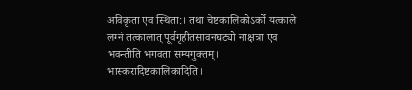अविकृता एव स्थिता:। तथा चेष्टकालिकोऽर्को यत्काले लग्नं तत्कालात् पूर्वगृहीतसावनघट्यो नाक्षत्रा एव भवन्तीति भगवता सम्यगुक्तम्। भास्करादिष्टकालिकादिति।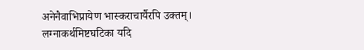अनेनैवाभिप्रायेण भास्कराचार्यैरपि उक्तम्। लग्नाकर्थमिष्टघटिका यदि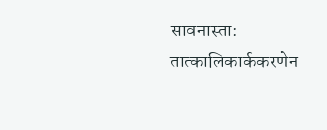सावनास्ता: तात्कालिकार्ककरणेन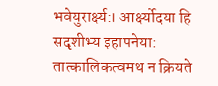भवेयुरार्क्ष्य:। आर्क्ष्योदया हि सदृशीभ्य इहापनेया: तात्कालिकत्वमथ न क्रियते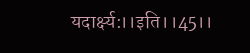यदार्क्ष्य:।।इति।।45।।